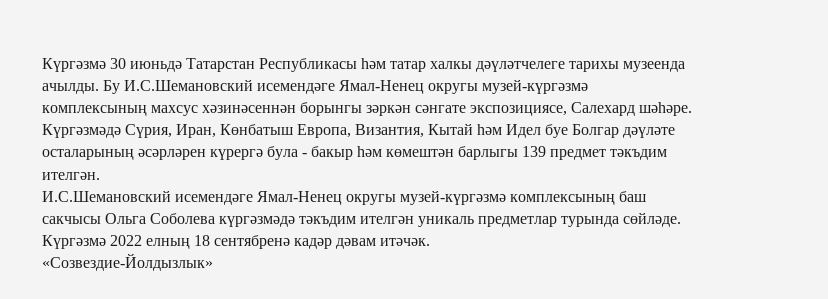Күргәзмә 30 июньдә Татарстан Республикасы һәм татар халкы дәүләтчелеге тарихы музеенда ачылды. Бу И.С.Шемановский исемендәге Ямал-Ненец округы музей-күргәзмә комплексының махсус хәзинәсеннән борынгы зәркән сәнгате экспозициясе, Салехард шәһәре.
Күргәзмәдә Сүрия, Иран, Көнбатыш Европа, Византия, Кытай һәм Идел буе Болгар дәүләте осталарының әсәрләрен күрергә була - бакыр һәм көмештән барлыгы 139 предмет тәкъдим ителгән.
И.С.Шемановский исемендәге Ямал-Ненец округы музей-күргәзмә комплексының баш сакчысы Ольга Соболева күргәзмәдә тәкъдим ителгән уникаль предметлар турында сөйләде.
Күргәзмә 2022 елның 18 сентябренә кадәр дәвам итәчәк.
«Созвездие-Йолдызлык»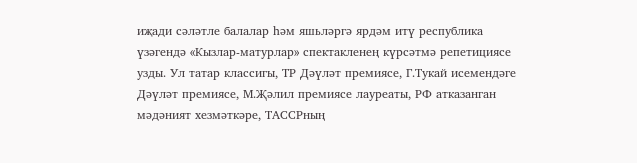иҗади сәләтле балалар һәм яшьләргә ярдәм итү республика үзәгендә «Кызлар-матурлар» спектакленең күрсәтмә репетициясе узды. Ул татар классигы, ТР Дәүләт премиясе, Г.Тукай исемендәге Дәүләт премиясе, М.Җәлил премиясе лауреаты, РФ атказанган мәдәният хезмәткәре, ТАССРның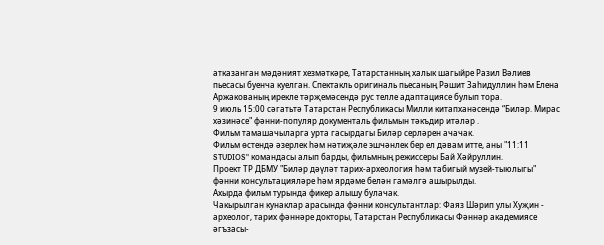атказанган мәдәният хезмәткәре, Татарстанның халык шагыйре Разил Вәлиев пьесасы буенча куелган. Спектакль оригиналь пьесаның Рәшит Заһидуллин һәм Елена Аржакованың ирекле тәрҗемәсендә рус телле адаптациясе булып тора.
9 июль 15:00 сәгатьтә Татарстан Республикасы Милли китапханәсендә “Биләр. Мирас хәзинәсе" фәнни-популяр документаль фильмын тәкъдир итәләр .
Фильм тамашачыларга урта гасырдагы Биләр серләрен ачачак.
Фильм өстендә әзерлек һәм нәтиҗәле эшчәнлек бер ел дәвам итте, аны "11:11 STUDIOS" командасы алып барды, фильмның режиссеры Бай Хәйруллин.
Проект ТР ДБМУ "Биләр дәүләт тарих-археология һәм табигый музей-тыюлыгы" фәнни консультацияләре һәм ярдәме белән гамәлгә ашырылды.
Ахырда фильм турында фикер алышу булачак.
Чакырылган кунаклар арасында фәнни консультантлар: Фаяз Шәрип улы Хуҗин - археолог, тарих фәннәре докторы, Татарстан Республикасы Фәннәр академиясе әгъзасы-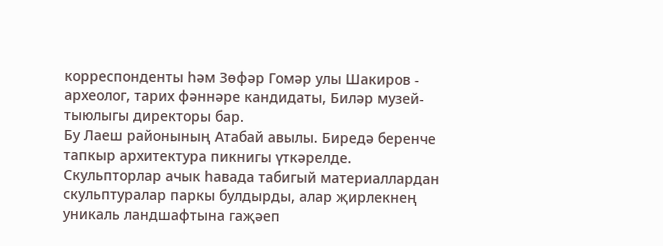корреспонденты һәм Зөфәр Гомәр улы Шакиров - археолог, тарих фәннәре кандидаты, Биләр музей-тыюлыгы директоры бар.
Бу Лаеш районының Атабай авылы. Биредә беренче тапкыр архитектура пикнигы үткәрелде.
Скульпторлар ачык һавада табигый материаллардан скульптуралар паркы булдырды, алар җирлекнең уникаль ландшафтына гаҗәеп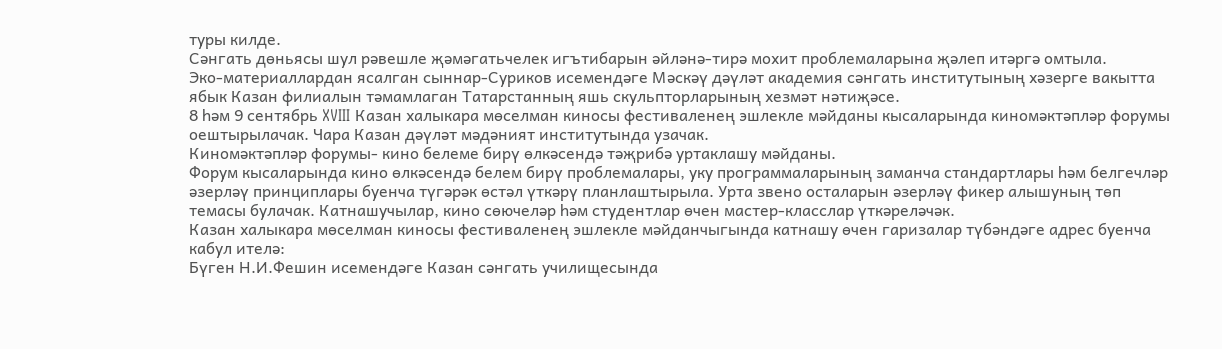туры килде.
Сәнгать дөньясы шул рәвешле җәмәгатьчелек игътибарын әйләнә-тирә мохит проблемаларына җәлеп итәргә омтыла.
Эко-материаллардан ясалган сыннар-Суриков исемендәге Мәскәү дәүләт академия сәнгать институтының хәзерге вакытта ябык Казан филиалын тәмамлаган Татарстанның яшь скульпторларының хезмәт нәтиҗәсе.
8 һәм 9 сентябрь XVIII Казан халыкара мөселман киносы фестиваленең эшлекле мәйданы кысаларында киномәктәпләр форумы оештырылачак. Чара Казан дәүләт мәдәният институтында узачак.
Киномәктәпләр форумы- кино белеме бирү өлкәсендә тәҗрибә уртаклашу мәйданы.
Форум кысаларында кино өлкәсендә белем бирү проблемалары, уку программаларының заманча стандартлары һәм белгечләр әзерләү принциплары буенча түгәрәк өстәл үткәрү планлаштырыла. Урта звено осталарын әзерләү фикер алышуның төп темасы булачак. Катнашучылар, кино сөючеләр һәм студентлар өчен мастер-класслар үткәреләчәк.
Казан халыкара мөселман киносы фестиваленең эшлекле мәйданчыгында катнашу өчен гаризалар түбәндәге адрес буенча кабул ителә:
Бүген Н.И.Фешин исемендәге Казан сәнгать училищесында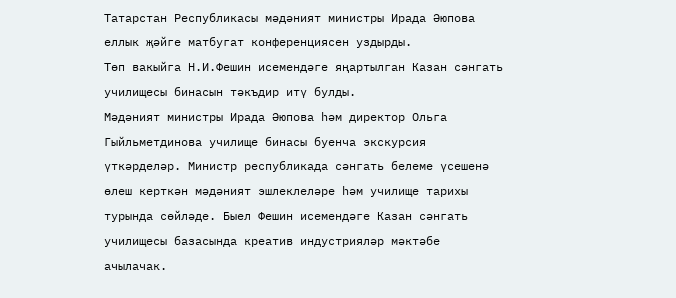Татарстан Республикасы мәдәният министры Ирада Әюпова еллык җәйге матбугат конференциясен уздырды.
Төп вакыйга Н.И.Фешин исемендәге яңартылган Казан сәнгать училищесы бинасын тәкъдир итү булды.
Мәдәният министры Ирада Әюпова һәм директор Ольга Гыйльметдинова училище бинасы буенча экскурсия үткәрделәр. Министр республикада сәнгать белеме үсешенә өлеш керткән мәдәният эшлеклеләре һәм училище тарихы турында сөйләде. Быел Фешин исемендәге Казан сәнгать училищесы базасында креатив индустрияләр мәктәбе ачылачак.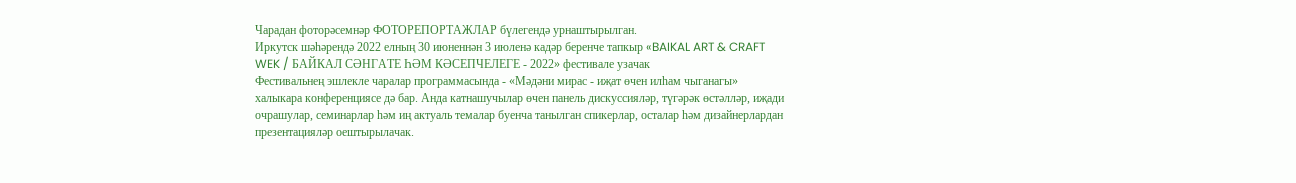Чарадан фоторәсемнәр ФОТОРЕПОРТАЖЛАР бүлегендә урнаштырылган.
Иркутск шәһәрендә 2022 елның 30 июненнән 3 июленә кадәр беренче тапкыр «BAIKAL ART & CRAFT WEK / БАЙКАЛ СӘНГАТЕ ҺӘМ КӘСЕПЧЕЛЕГЕ - 2022» фестивале узачак
Фестивальнең эшлекле чаралар программасында - «Мәдәни мирас - иҗат өчен илһам чыганагы» халыкара конференциясе дә бар. Анда катнашучылар өчен панель дискуссияләр, түгәрәк өстәлләр, иҗади очрашулар, семинарлар һәм иң актуаль темалар буенча танылган спикерлар, осталар һәм дизайнерлардан презентацияләр оештырылачак.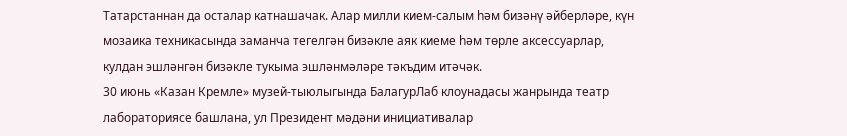Татарстаннан да осталар катнашачак. Алар милли кием-салым һәм бизәнү әйберләре, күн мозаика техникасында заманча тегелгән бизәкле аяк киеме һәм төрле аксессуарлар, кулдан эшләнгән бизәкле тукыма эшләнмәләре тәкъдим итәчәк.
30 июнь «Казан Кремле» музей-тыюлыгында БалагурЛаб клоунадасы жанрында театр лабораториясе башлана, ул Президент мәдәни инициативалар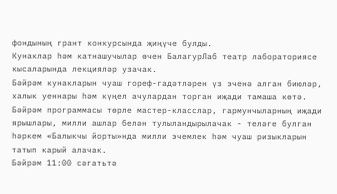фондының грант конкурсында җиңүче булды.
Кунаклар һәм катнашучылар өчен БалагурЛаб театр лабораториясе кысаларында лекцияләр узачак.
Бәйрәм кунакларын чуаш гореф-гадәтләрен үз эченә алган биюләр, халык уеннары һәм күңел ачулардан торган иҗади тамаша көтә. Бәйрәм программасы төрле мастер-класслар, гармунчыларның иҗади ярышлары, милли ашлар белән тулыландырылачак - теләге булган һәркем «Балыкчы йорты»нда милли эчемлек һәм чуаш ризыкларын татып карый алачак.
Бәйрәм 11:00 сәгатьтә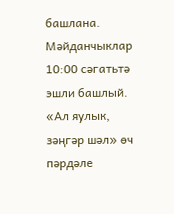башлана. Мәйданчыклар 10:00 сәгатьтә эшли башлый.
«Ал яулык, зәңгәр шәл» өч пәрдәле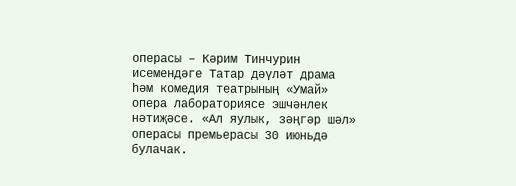операсы – Кәрим Тинчурин исемендәге Татар дәүләт драма һәм комедия театрының «Умай» опера лабораториясе эшчәнлек нәтиҗәсе. «Ал яулык, зәңгәр шәл» операсы премьерасы 30 июньдә булачак.